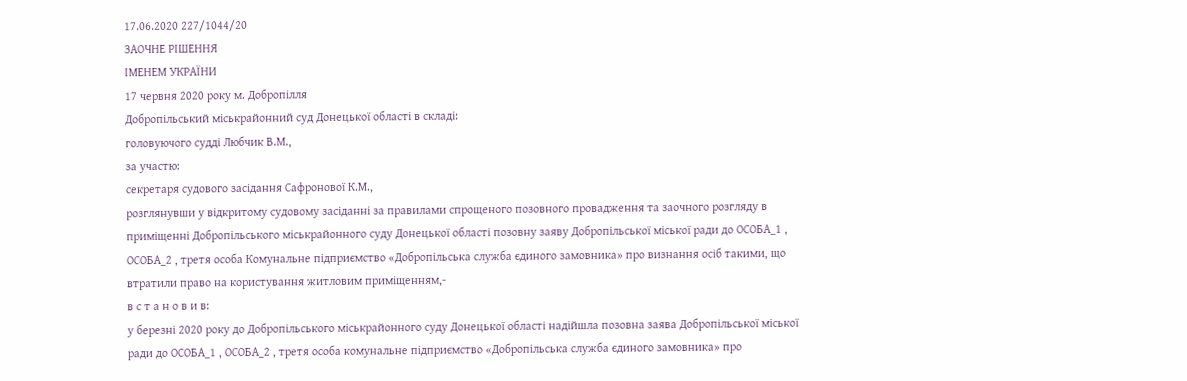17.06.2020 227/1044/20
ЗАОЧНЕ РІШЕННЯ
ІМЕНЕМ УКРАЇНИ
17 червня 2020 року м. Добропілля
Добропільський міськрайонний суд Донецької області в складі:
головуючого судді Любчик В.М.,
за участю:
секретаря судового засідання Сафронової К.М.,
розглянувши у відкритому судовому засіданні за правилами спрощеного позовного провадження та заочного розгляду в приміщенні Добропільського міськрайонного суду Донецької області позовну заяву Добропільської міської ради до ОСОБА_1 , ОСОБА_2 , третя особа Комунальне підприємство «Добропільська служба єдиного замовника» про визнання осіб такими, що втратили право на користування житловим приміщенням,-
в с т а н о в и в:
у березні 2020 року до Добропільського міськрайонного суду Донецької області надійшла позовна заява Добропільської міської ради до ОСОБА_1 , ОСОБА_2 , третя особа комунальне підприємство «Добропільська служба єдиного замовника» про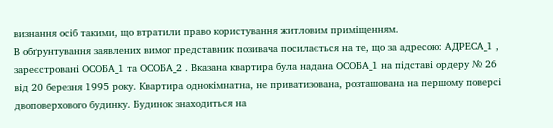визнання осіб такими, що втратили право користування житловим приміщенням.
В обґрунтування заявлених вимог представник позивача посилається на те, що за адресою: АДРЕСА_1 , зареєстровані ОСОБА_1 та ОСОБА_2 . Вказана квартира була надана ОСОБА_1 на підставі ордеру № 26 від 20 березня 1995 року. Квартира однокімнатна, не приватизована, розташована на першому поверсі двоповерхового будинку. Будинок знаходиться на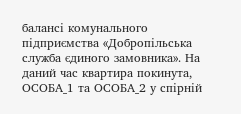балансі комунального підприємства «Добропільська служба єдиного замовника». На даний час квартира покинута, ОСОБА_1 та ОСОБА_2 у спірній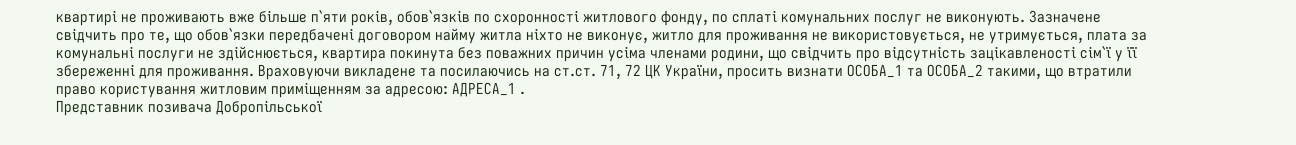квартирі не проживають вже більше п`яти років, обов`язків по схоронності житлового фонду, по сплаті комунальних послуг не виконують. Зазначене свідчить про те, що обов`язки передбачені договором найму житла ніхто не виконує, житло для проживання не використовується, не утримується, плата за комунальні послуги не здійснюється, квартира покинута без поважних причин усіма членами родини, що свідчить про відсутність зацікавленості сім`ї у її збереженні для проживання. Враховуючи викладене та посилаючись на ст.ст. 71, 72 ЦК України, просить визнати ОСОБА_1 та ОСОБА_2 такими, що втратили право користування житловим приміщенням за адресою: АДРЕСА_1 .
Представник позивача Добропільської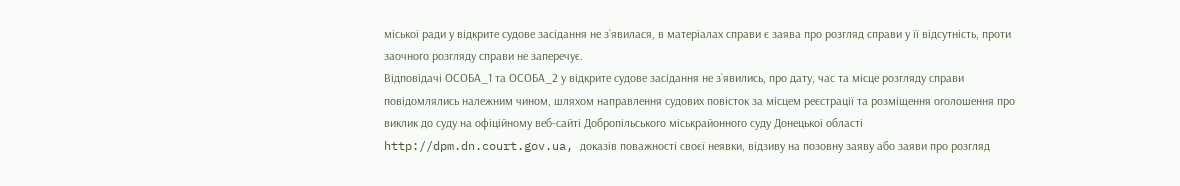міської ради у відкрите судове засідання не з`явилася, в матеріалах справи є заява про розгляд справи у її відсутність, проти заочного розгляду справи не заперечує.
Відповідачі ОСОБА_1 та ОСОБА_2 у відкрите судове засідання не з`явились, про дату, час та місце розгляду справи повідомлялись належним чином, шляхом направлення судових повісток за місцем реєстрації та розміщення оголошення про виклик до суду на офіційному веб-сайті Добропільського міськрайонного суду Донецької області http://dpm.dn.court.gov.ua, доказів поважності своєї неявки, відзиву на позовну заяву або заяви про розгляд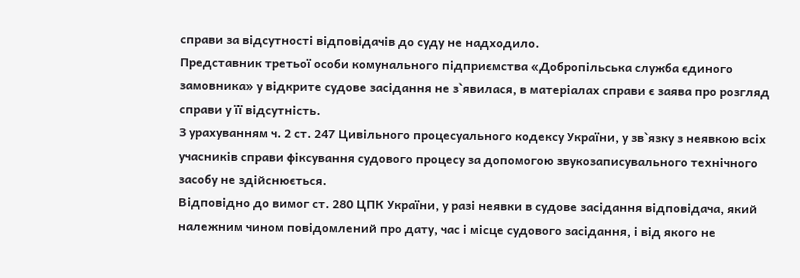справи за відсутності відповідачів до суду не надходило.
Представник третьої особи комунального підприємства «Добропільська служба єдиного замовника» у відкрите судове засідання не з`явилася, в матеріалах справи є заява про розгляд справи у її відсутність.
З урахуванням ч. 2 ст. 247 Цивільного процесуального кодексу України, у зв`язку з неявкою всіх учасників справи фіксування судового процесу за допомогою звукозаписувального технічного засобу не здійснюється.
Відповідно до вимог ст. 280 ЦПК України, у разі неявки в судове засідання відповідача, який належним чином повідомлений про дату, час і місце судового засідання, і від якого не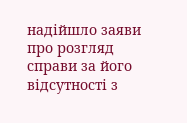надійшло заяви про розгляд справи за його відсутності з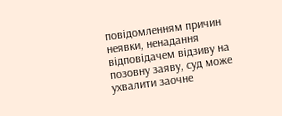повідомленням причин неявки, ненадання відповідачем відзиву на позовну заяву, суд може ухвалити заочне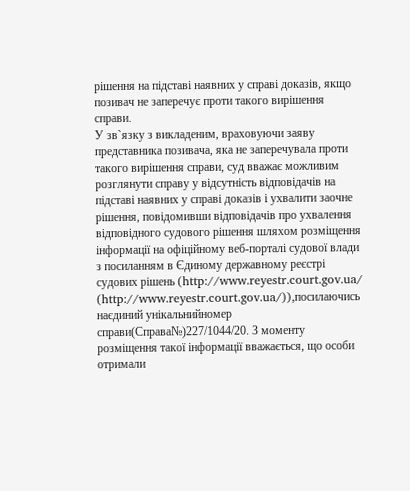рішення на підставі наявних у справі доказів, якщо позивач не заперечує проти такого вирішення справи.
У зв`язку з викладеним, враховуючи заяву представника позивача, яка не заперечувала проти такого вирішення справи, суд вважає можливим розглянути справу у відсутність відповідачів на підставі наявних у справі доказів і ухвалити заочне рішення, повідомивши відповідачів про ухвалення відповідного судового рішення шляхом розміщення інформації на офіційному веб-порталі судової влади з посиланням в Єдиному державному реєстрі судових рішень (http://www.reyestr.court.gov.ua/ (http://www.reyestr.court.gov.ua/)),посилаючись наєдиний унікальнийномер справи(Справа№)227/1044/20. З моменту розміщення такої інформації вважається, що особи отримали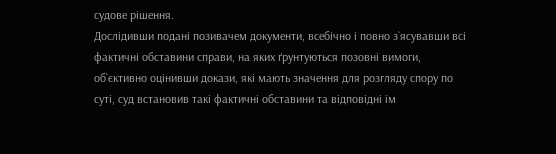судове рішення.
Дослідивши подані позивачем документи, всебічно і повно з`ясувавши всі фактичні обставини справи, на яких ґрунтуються позовні вимоги, об`єктивно оцінивши докази, які мають значення для розгляду спору по суті, суд встановив такі фактичні обставини та відповідні їм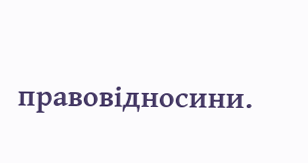правовідносини.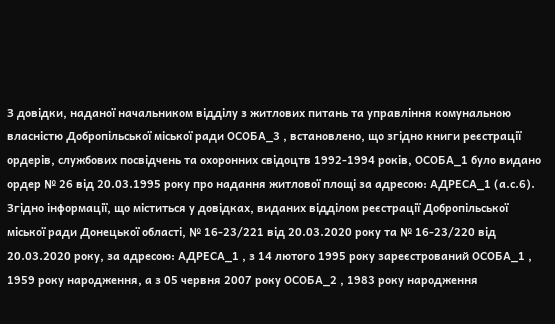З довідки, наданої начальником відділу з житлових питань та управління комунальною власністю Добропільської міської ради ОСОБА_3 , встановлено, що згідно книги реєстрації ордерів, службових посвідчень та охоронних свідоцтв 1992-1994 років, ОСОБА_1 було видано ордер № 26 від 20.03.1995 року про надання житлової площі за адресою: АДРЕСА_1 (а.с.6).
Згідно інформації, що міститься у довідках, виданих відділом реєстрації Добропільської міської ради Донецької області, № 16-23/221 від 20.03.2020 року та № 16-23/220 від 20.03.2020 року, за адресою: АДРЕСА_1 , з 14 лютого 1995 року зареєстрований ОСОБА_1 , 1959 року народження, а з 05 червня 2007 року ОСОБА_2 , 1983 року народження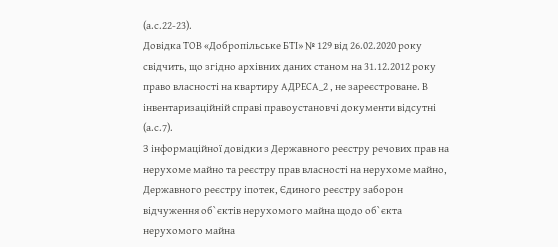(а.с.22-23).
Довідка ТОВ «Добропільське БТІ» № 129 від 26.02.2020 року свідчить, що згідно архівних даних станом на 31.12.2012 року право власності на квартиру АДРЕСА_2 , не зареєстроване. В інвентаризаційній справі правоустановчі документи відсутні (а.с.7).
З інформаційної довідки з Державного реєстру речових прав на нерухоме майно та реєстру прав власності на нерухоме майно, Державного реєстру іпотек, Єдиного реєстру заборон відчуження об`єктів нерухомого майна щодо об`єкта нерухомого майна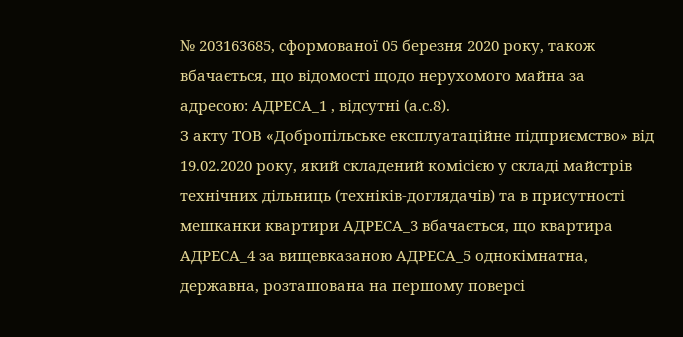№ 203163685, сформованої 05 березня 2020 року, також вбачається, що відомості щодо нерухомого майна за адресою: АДРЕСА_1 , відсутні (а.с.8).
З акту ТОВ «Добропільське експлуатаційне підприємство» від 19.02.2020 року, який складений комісією у складі майстрів технічних дільниць (техніків-доглядачів) та в присутності мешканки квартири АДРЕСА_3 вбачається, що квартира АДРЕСА_4 за вищевказаною АДРЕСА_5 однокімнатна, державна, розташована на першому поверсі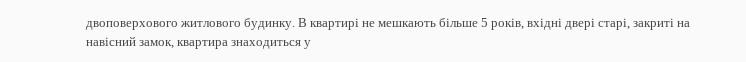двоповерхового житлового будинку. В квартирі не мешкають більше 5 років, вхідні двері старі, закриті на навісний замок, квартира знаходиться у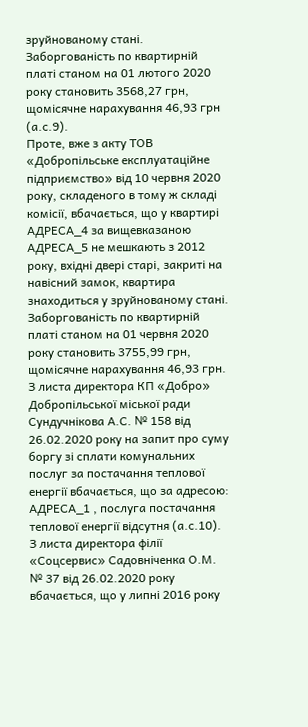зруйнованому стані. Заборгованість по квартирній платі станом на 01 лютого 2020 року становить 3568,27 грн, щомісячне нарахування 46,93 грн (а.с.9).
Проте, вже з акту ТОВ «Добропільське експлуатаційне підприємство» від 10 червня 2020 року, складеного в тому ж складі комісії, вбачається, що у квартирі АДРЕСА_4 за вищевказаною АДРЕСА_5 не мешкають з 2012 року, вхідні двері старі, закриті на навісний замок, квартира знаходиться у зруйнованому стані. Заборгованість по квартирній платі станом на 01 червня 2020 року становить 3755,99 грн, щомісячне нарахування 46,93 грн.
З листа директора КП «Добро» Добропільської міської ради Сундучнікова А.С. № 158 від 26.02.2020 року на запит про суму боргу зі сплати комунальних послуг за постачання теплової енергії вбачається, що за адресою: АДРЕСА_1 , послуга постачання теплової енергії відсутня (а.с.10).
З листа директора філії «Соцсервис» Садовніченка О.М. № 37 від 26.02.2020 року вбачається, що у липні 2016 року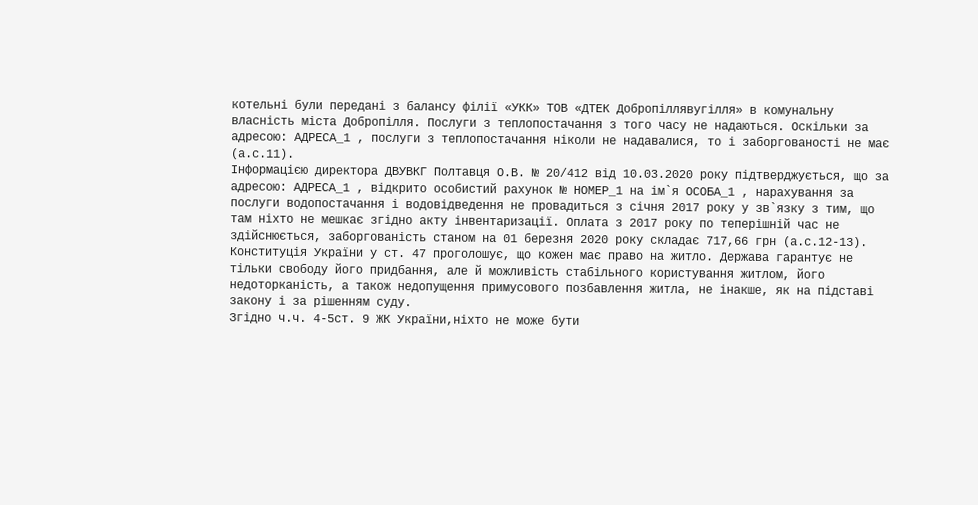котельні були передані з балансу філії «УКК» ТОВ «ДТЕК Добропіллявугілля» в комунальну власність міста Добропілля. Послуги з теплопостачання з того часу не надаються. Оскільки за адресою: АДРЕСА_1 , послуги з теплопостачання ніколи не надавалися, то і заборгованості не має (а.с.11).
Інформацією директора ДВУВКГ Полтавця О.В. № 20/412 від 10.03.2020 року підтверджується, що за адресою: АДРЕСА_1 , відкрито особистий рахунок № НОМЕР_1 на ім`я ОСОБА_1 , нарахування за послуги водопостачання і водовідведення не провадиться з січня 2017 року у зв`язку з тим, що там ніхто не мешкає згідно акту інвентаризації. Оплата з 2017 року по теперішній час не здійснюється, заборгованість станом на 01 березня 2020 року складає 717,66 грн (а.с.12-13).
Конституція України у ст. 47 проголошує, що кожен має право на житло. Держава гарантує не тільки свободу його придбання, але й можливість стабільного користування житлом, його недоторканість, а також недопущення примусового позбавлення житла, не інакше, як на підставі закону і за рішенням суду.
Згідно ч.ч. 4-5ст. 9 ЖК України,ніхто не може бути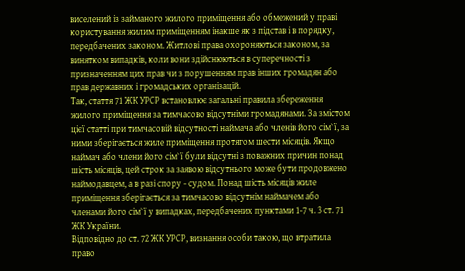виселений із займаного жилого приміщення або обмежений у праві користування жилим приміщенням інакше як з підстав і в порядку, передбачених законом. Житлові права охороняються законом, за винятком випадків, коли вони здійснюються в суперечності з призначенням цих прав чи з порушенням прав інших громадян або прав державних і громадських організацій.
Так, стаття 71 ЖК УРСР встановлює загальні правила збереження жилого приміщення за тимчасово відсутніми громадянами. За змістом цієї статті при тимчасовій відсутності наймача або членів його сім`ї, за ними зберігається жиле приміщення протягом шести місяців. Якщо наймач або члени його сім`ї були відсутні з поважних причин понад шість місяців, цей строк за заявою відсутнього може бути продовжено наймодавцем, а в разі спору - судом. Понад шість місяців жиле приміщення зберігається за тимчасово відсутнім наймачем або членами його сім`ї у випадках, передбачених пунктами 1-7 ч. 3 ст. 71 ЖК України.
Відповідно до ст. 72 ЖК УРСР, визнання особи такою, що втратила право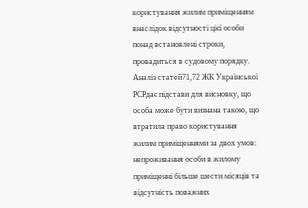користування жилим приміщенням внаслідок відсутності цієї особи понад встановлені строки, провадиться в судовому порядку.
Аналіз статей71,72 ЖК Української РСРдає підстави для висновку, що особа може бути визнана такою, що втратила право користування жилим приміщеннями за двох умов: непроживання особи в жилому приміщенні більше шести місяців та відсутність поважних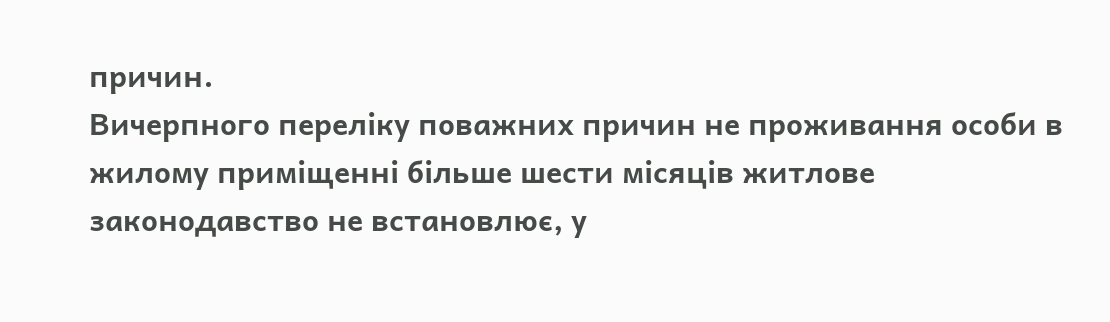причин.
Вичерпного переліку поважних причин не проживання особи в жилому приміщенні більше шести місяців житлове законодавство не встановлює, у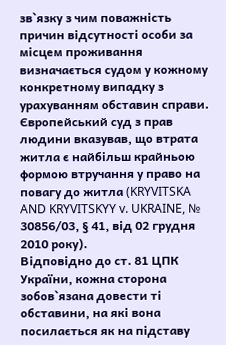зв`язку з чим поважність причин відсутності особи за місцем проживання визначається судом у кожному конкретному випадку з урахуванням обставин справи.
Європейський суд з прав людини вказував, що втрата житла є найбільш крайньою формою втручання у право на повагу до житла (KRYVITSKA AND KRYVITSKYY v. UKRAINE, № 30856/03, § 41, від 02 грудня 2010 року).
Відповідно до ст. 81 ЦПК України, кожна сторона зобов`язана довести ті обставини, на які вона посилається як на підставу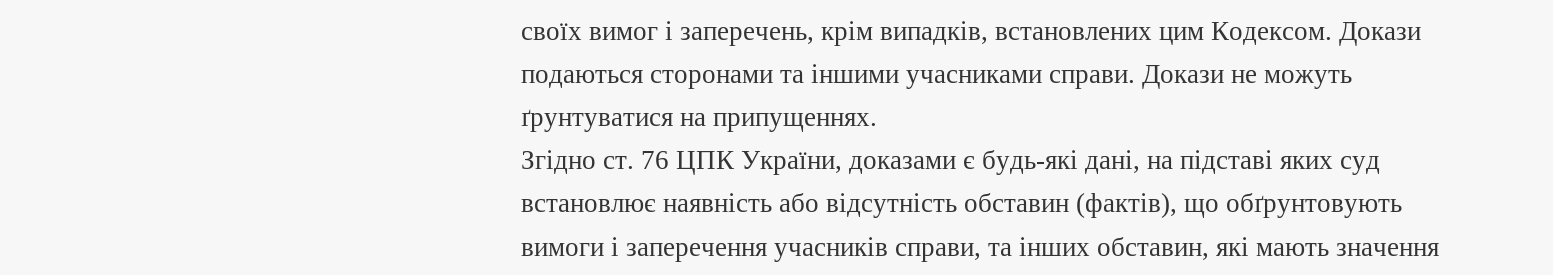своїх вимог і заперечень, крім випадків, встановлених цим Кодексом. Докази подаються сторонами та іншими учасниками справи. Докази не можуть ґрунтуватися на припущеннях.
Згідно ст. 76 ЦПК України, доказами є будь-які дані, на підставі яких суд встановлює наявність або відсутність обставин (фактів), що обґрунтовують вимоги і заперечення учасників справи, та інших обставин, які мають значення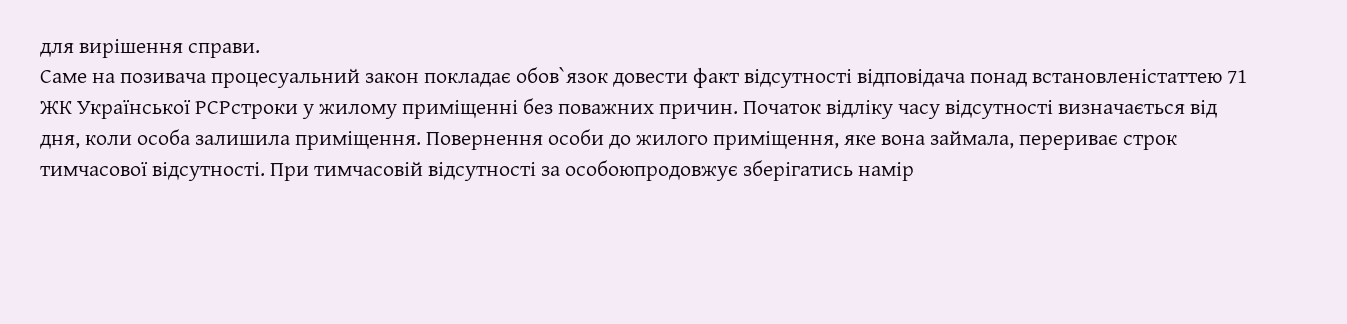для вирішення справи.
Саме на позивача процесуальний закон покладає обов`язок довести факт відсутності відповідача понад встановленістаттею 71 ЖК Української РСРстроки у жилому приміщенні без поважних причин. Початок відліку часу відсутності визначається від дня, коли особа залишила приміщення. Повернення особи до жилого приміщення, яке вона займала, перериває строк тимчасової відсутності. При тимчасовій відсутності за особоюпродовжує зберігатись намір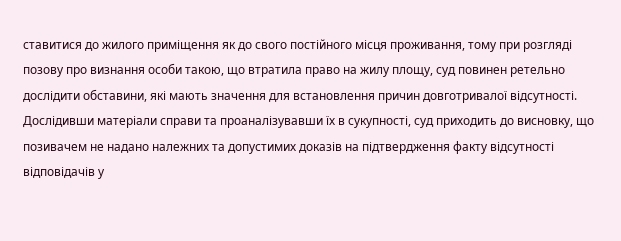ставитися до жилого приміщення як до свого постійного місця проживання, тому при розгляді позову про визнання особи такою, що втратила право на жилу площу, суд повинен ретельно дослідити обставини, які мають значення для встановлення причин довготривалої відсутності.
Дослідивши матеріали справи та проаналізувавши їх в сукупності, суд приходить до висновку, що позивачем не надано належних та допустимих доказів на підтвердження факту відсутності відповідачів у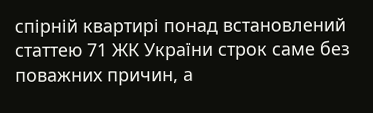спірній квартирі понад встановлений статтею 71 ЖК України строк саме без поважних причин, а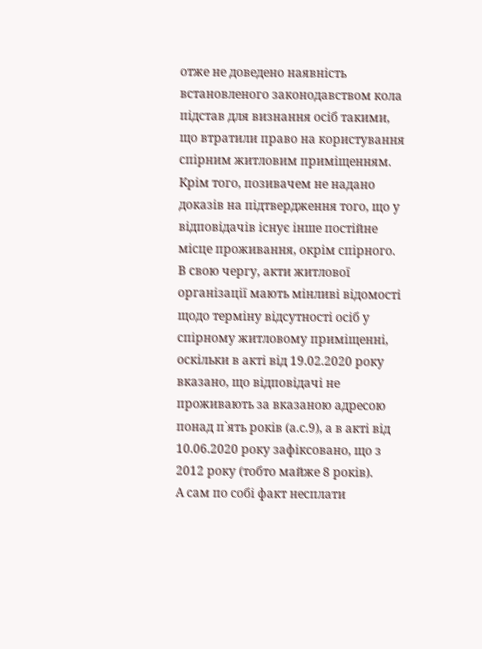отже не доведено наявність встановленого законодавством кола підстав для визнання осіб такими, що втратили право на користування спірним житловим приміщенням. Крім того, позивачем не надано доказів на підтвердження того, що у відповідачів існує інше постійне місце проживання, окрім спірного.
В свою чергу, акти житлової організації мають мінливі відомості щодо терміну відсутності осіб у спірному житловому приміщенні, оскільки в акті від 19.02.2020 року вказано, що відповідачі не проживають за вказаною адресою понад п`ять років (а.с.9), а в акті від 10.06.2020 року зафіксовано, що з 2012 року (тобто майже 8 років).
А сам по собі факт несплати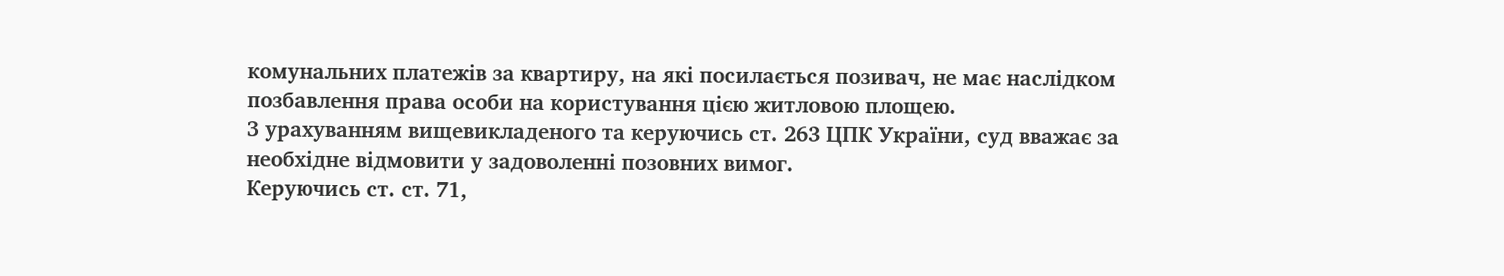комунальних платежів за квартиру, на які посилається позивач, не має наслідком позбавлення права особи на користування цією житловою площею.
З урахуванням вищевикладеного та керуючись ст. 263 ЦПК України, суд вважає за необхідне відмовити у задоволенні позовних вимог.
Керуючись ст. ст. 71,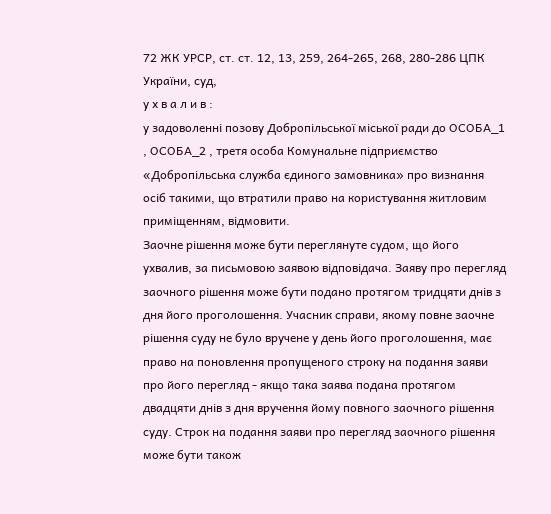72 ЖК УРСР, ст. ст. 12, 13, 259, 264-265, 268, 280-286 ЦПК України, суд,
у х в а л и в :
у задоволенні позову Добропільської міської ради до ОСОБА_1 , ОСОБА_2 , третя особа Комунальне підприємство «Добропільська служба єдиного замовника» про визнання осіб такими, що втратили право на користування житловим приміщенням, відмовити.
Заочне рішення може бути переглянуте судом, що його ухвалив, за письмовою заявою відповідача. Заяву про перегляд заочного рішення може бути подано протягом тридцяти днів з дня його проголошення. Учасник справи, якому повне заочне рішення суду не було вручене у день його проголошення, має право на поновлення пропущеного строку на подання заяви про його перегляд - якщо така заява подана протягом двадцяти днів з дня вручення йому повного заочного рішення суду. Строк на подання заяви про перегляд заочного рішення може бути також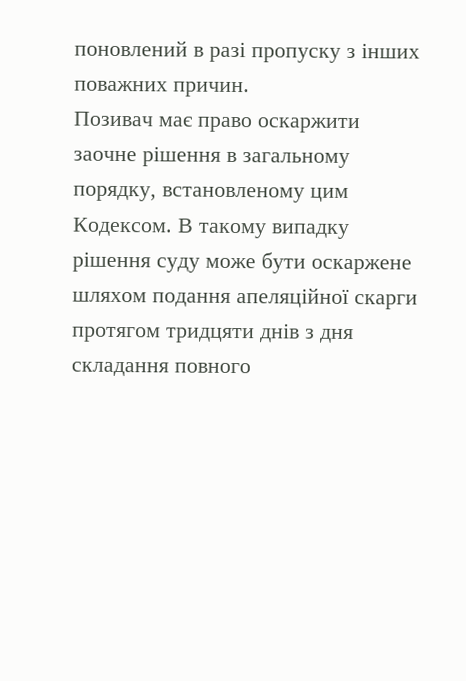поновлений в разі пропуску з інших поважних причин.
Позивач має право оскаржити заочне рішення в загальному порядку, встановленому цим Кодексом. В такому випадку рішення суду може бути оскаржене шляхом подання апеляційної скарги протягом тридцяти днів з дня складання повного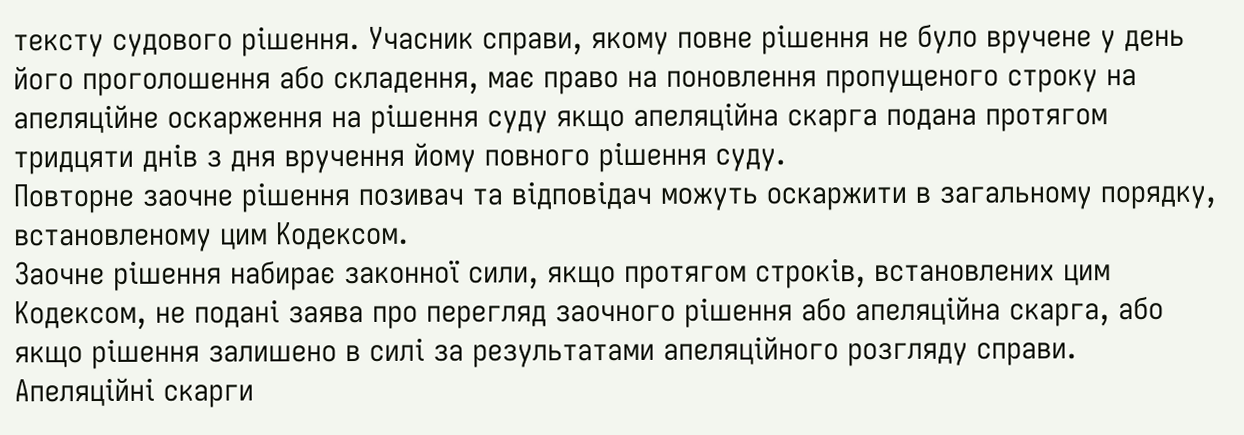тексту судового рішення. Учасник справи, якому повне рішення не було вручене у день його проголошення або складення, має право на поновлення пропущеного строку на апеляційне оскарження на рішення суду якщо апеляційна скарга подана протягом тридцяти днів з дня вручення йому повного рішення суду.
Повторне заочне рішення позивач та відповідач можуть оскаржити в загальному порядку, встановленому цим Кодексом.
Заочне рішення набирає законної сили, якщо протягом строків, встановлених цим Кодексом, не подані заява про перегляд заочного рішення або апеляційна скарга, або якщо рішення залишено в силі за результатами апеляційного розгляду справи.
Апеляційні скарги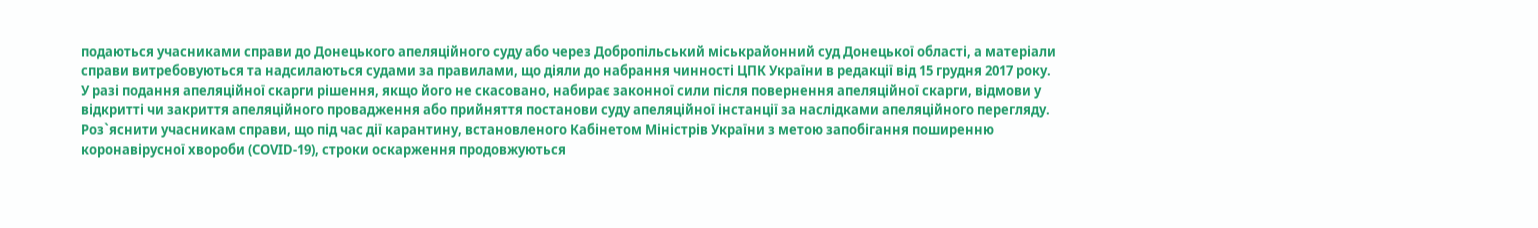подаються учасниками справи до Донецького апеляційного суду або через Добропільський міськрайонний суд Донецької області, а матеріали справи витребовуються та надсилаються судами за правилами, що діяли до набрання чинності ЦПК України в редакції від 15 грудня 2017 року.
У разі подання апеляційної скарги рішення, якщо його не скасовано, набирає законної сили після повернення апеляційної скарги, відмови у відкритті чи закриття апеляційного провадження або прийняття постанови суду апеляційної інстанції за наслідками апеляційного перегляду.
Роз`яснити учасникам справи, що під час дії карантину, встановленого Кабінетом Міністрів України з метою запобігання поширенню коронавірусної хвороби (COVID-19), строки оскарження продовжуються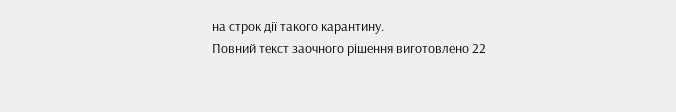на строк дії такого карантину.
Повний текст заочного рішення виготовлено 22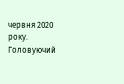червня 2020 року.
Головуючий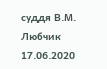суддя В.М. Любчик
17.06.2020